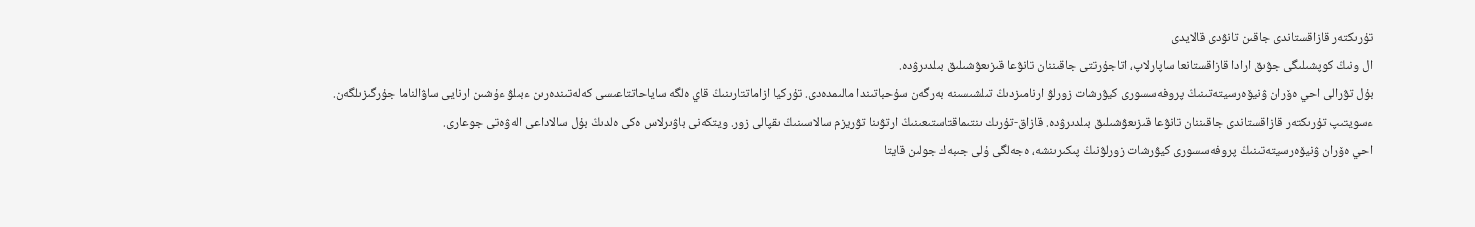تۇرىكتەر قازاقستاندى جاقىن تانۋدى قالايدى
ال ونىڭ كوپشىلىگى جۋىق ارادا قازاقستانعا ساپارلاپ، اتاجۇرتتى جاقىننان تانۋعا قىزىعۋشىلىق بىلدىرۋدە.
بۇل تۋرالى احي ەۆران ۋنيۆەرسيتەتىنىڭ پروفەسسورى كيۋرشات زورلۋ ارنامىزدىڭ تىلشىسىنە بەرگەن سۇحباتىندا مالىمدەدى. تۇركيا ازاماتتارىنىڭ قاي ەلگە ساياحاتتاعىسى كەلەتىندەرىن ءبىلۋ ءۇشىن ارنايى ساۋالناما جۇرگىزىلگەن.
ءسويتىپ تۇرىكتەر قازاقستاندى جاقىننان تانۋعا قىزىعۋشىلىق بىلدىرۋدە. قازاق-تۇرىك ىنتىماقتاستىعىنىڭ ارتۋىنا تۋريزم سالاسىنىڭ ىقپالى زور. ويتكەنى باۋىرلاس ەكى ەلدىڭ بۇل سالاداعى الەۋەتى جوعارى.
احي ەۆران ۋنيۆەرسيتەتىنىڭ پروفەسسورى كيۋرشات زورلۋنىڭ پىكىرىنشە، ەجەلگى ۇلى جىبەك جولىن قايتا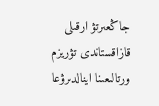جاڭعىرتۋ ارقىلى قازاقستاندى تۋريزم ورتالىعىنا اينالدىرۋعا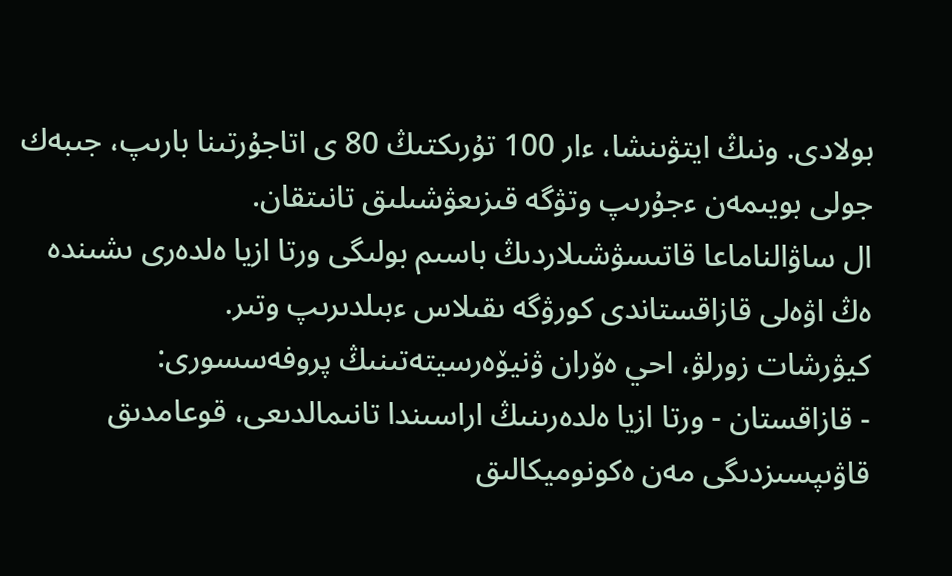بولادى. ونىڭ ايتۋىنشا، ءار 100 تۇرىكتىڭ 80 ى اتاجۇرتىنا بارىپ، جىبەك جولى بويىمەن ءجۇرىپ وتۋگە قىزىعۋشىلىق تانىتقان.
ال ساۋالناماعا قاتىسۋشىلاردىڭ باسىم بولىگى ورتا ازيا ەلدەرى ىشىندە ەڭ اۋەلى قازاقستاندى كورۋگە ىقىلاس ءبىلدىرىپ وتىر.
كيۋرشات زورلۋ، احي ەۆران ۋنيۆەرسيتەتىنىڭ پروفەسسورى:
- قازاقستان - ورتا ازيا ەلدەرىنىڭ اراسىندا تانىمالدىعى، قوعامدىق قاۋىپسىزدىگى مەن ەكونوميكالىق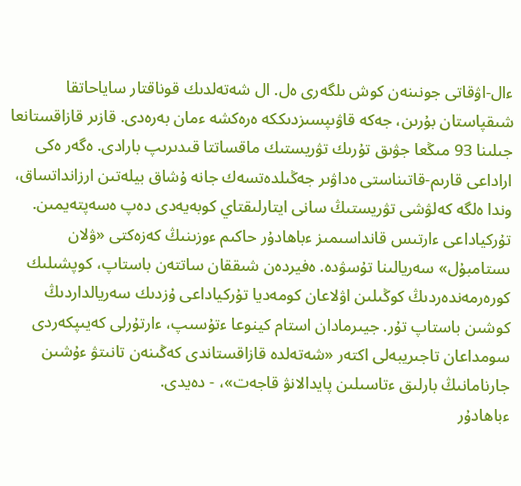ءال-اۋقاتى جونىنەن كوش ىلگەرى ەل. ال شەتەلدىك قوناقتار ساياحاتقا شىقپاستان بۇرىن، جەكە قاۋىپسىزدىككە ەرەكشە ءمان بەرەدى. قازىر قازاقستانعا جىلىنا 93 مىڭعا جۋىق تۇرىك تۋريستىك ماقساتتا قىدىرىپ بارادى. ەگەر ەكى اراداعى قارىم-قاتىناستى ەداۋىر جەڭىلدەتسەك جانە ۇشاق بيلەتىن ارزانداتساق، وندا ەلگە كەلۋشى تۋريستىڭ سانى ايتارلىقتاي كوبەيەدى دەپ ەسەپتەيمىن.
تۇركياداعى ءارتىس قانداسىمىز ءباھادۇر حاكىم ءوزىنىڭ كەزەكتى «ۋلان ىستامبۇل» سەريالىنا تۇسۋدە. ەفيردەن شىققان ساتتەن باستاپ، كوپشىلىك كورەرمەندەردىڭ كوڭىلىن اۋلاعان كومەديا تۇركياداعى ۇزدىك سەريالداردىڭ كوشىن باستاپ تۇر. جيىرمادان استام كينوعا ءتۇسىپ، ءارتۇرلى كەيىپكەردى سومداعان تاجىريبەلى اكتەر «شەتەلدە قازاقستاندى كەڭىنەن تانىتۋ ءۇشىن جارنامانىڭ بارلىق ءتاسىلىن پايدالانۋ قاجەت»، - دەيدى.
ءباھادۇر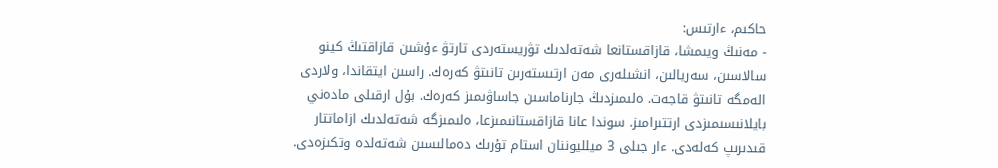حاكىم، ءارتىس:
- مەنىڭ ويىمشا، قازاقستانعا شەتەلدىك تۋريستەردى تارتۋ ءۇشىن قازاقتىڭ كينو سالاسىن، سەريالىن، انشىلەرى مەن ارتىستەرىن تانىتۋ كەرەك. راسىن ايتقاندا، ولاردى الەمگە تانىتۋ قاجەت. ەلىمىزدىڭ جارناماسىن جاساۋىمىز كەرەك. بۇل ارقىلى مادەني بايلانىسىمىزدى ارتتىرامىز. سوندا عانا قازاقستانىمىزعا، ەلىمىزگە شەتەلدىك ازاماتتار قىدىرىپ كەلەدى. ءار جىلى 3 ميلليوننان استام تۇرىك دەمالىسىن شەتەلدە وتكىزەدى.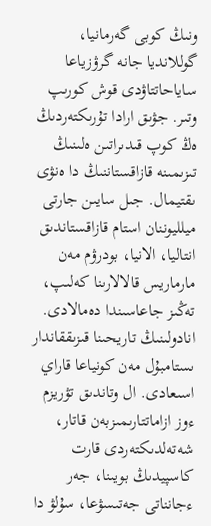ونىڭ كوبى گەرمانيا، گوللانديا جانە گرۋزياعا ساياحاتتاۋدى قوش كورىپ وتىر. جۋىق ارادا تۇرىكتەردىڭ ەڭ كوپ قىدىراتىن ەلىنىڭ تىزىمىنە قازاقستاننىڭ دا ەنۋى ىقتيمال. جىل سايىن جارتى ميلليوننان استام قازاقستاندىق انتاليا، الانيا، بودرۋم مەن مارماريس قالالارىنا كەلىپ، تەڭىز جاعاسىندا دەمالادى.
انادولىنىڭ تاريحىنا قىزىققاندار ىستامبۇل مەن كونياعا قاراي اسىعادى. ال وتاندىق تۋريزم ءوز ازاماتتارىمىزبەن قاتار، شەتەلدىكتەردى قارت كاسپيدىڭ بويىنا، جەر ءجانناتى جەتىسۋعا، سۇلۋ دا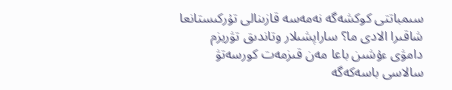سىمباتتى كوكشەگە نەمەسە قازىنالى تۇركىستانعا شاقىرا الادى ما؟ ساراپشىلار وتاندىق تۋريزم دامۋى ءۇشىن باعا مەن قىزمەت كورسەتۋ سالاسى باسەكەگە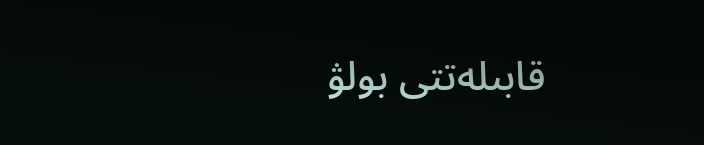قابىلەتتى بولۋ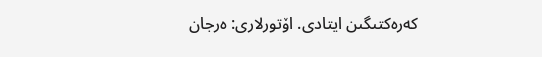كەرەكتىگىن ايتادى. اۆتورلارى: ەرجان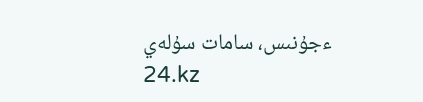ءجۇنىس، سامات سۇلەي
24.kz